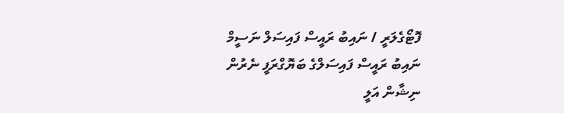ފޮޓޯގެލަރީ / ނައިބު ރައީސް ފައިސަލް ނަސީމް
ނައިބު ރައީސް ފައިސަލްގެ ބަޔޮގްރަފީ ނެރުން
ނިޝާން އަލީ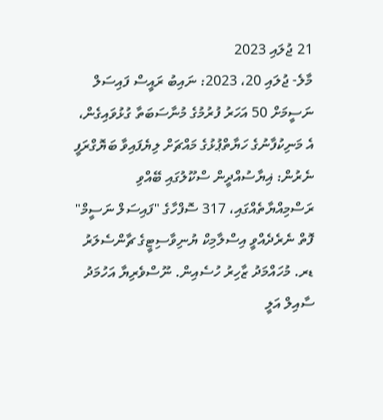21 ޖުލައި 2023
މާލެ- ޖުލައި 20، 2023: ނައިބު ރައީސް ފައިސަލް ނަސީމަށް 50 އަހަރު ފުރުމުގެ މުނާސަބަތާ ގުޅުވައިގެން، އެ މަނިކުފާނުގެ ހަޔާތްޕުޅުގެ މައްޗަށް ލިޔެފައިވާ ބަޔޮގްރަފީ ނެރުން: ޣިޔާސުއްދީން ސްކޫލުގައި ބޭއްވި ރަސްމިއްޔާތެއްގައި، 317 ސޮފްހާގެ "ފައިސަލް ނަސީމް" ފޮތް ނެރެދެއްވީ އިސްލާމިކް ޔުނިވާސިޓީގެ ޗާންސެލަރު ޑރ. މުހައްމަދު ޒާހިރު ހުސެއިން. ނޫސްވެރިޔާ އަހުމަދު ސާއިލް އަލީ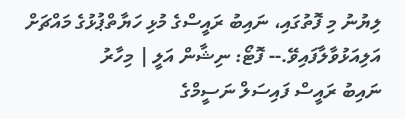ލިޔުނު މި ފޮތުގައި، ނައިބު ރައީސްގެ މުޅި ހަޔާތްޕުޅުގެ މައްޗަށް އަލިއަޅުވާލާފައިވޭ.-- ފޮޓޯ: ނިޝާން އަލީ | މިހާރު
ނައިބު ރައީސް ފައިސަލް ނަސީމްގެ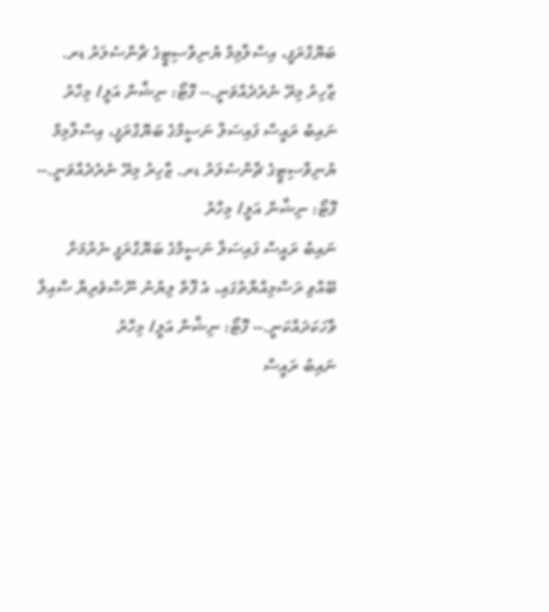ބަޔޮގްރަފީ، އިސްލާމިމް ޔުނިވާސިޓީގެ ޗާންސެލަރު ޑރ. ޒާހިރު މިރޭ ނެރެދެއްވަނީ.-- ފޮޓޯ: ނިޝާން އަލީ/ މިހާރު
ނައިބު ރައީސް ފައިސަލް ނަސީމްގެ ބަޔޮގްރަފީ، އިސްލާމިމް ޔުނިވާސިޓީގެ ޗާންސެލަރު ޑރ. ޒާހިރު މިރޭ ނެރެދެއްވަނީ.-- ފޮޓޯ: ނިޝާން އަލީ/ މިހާރު
ނައިބު ރައީސް ފައިސަލް ނަސީމްގެ ބަޔޮގްރަފީ ނެރުމަށް ބޭއްވި ރަސްމިއްޔާތުގައި، އެ ފޮތް ލިޔުނު ނޫސްވެރިޔާ ސާއިލް ވާހަކަދައްކަނީ.-- ފޮޓޯ: ނިޝާން އަލީ/ މިހާރު
ނައިބު ރައީސް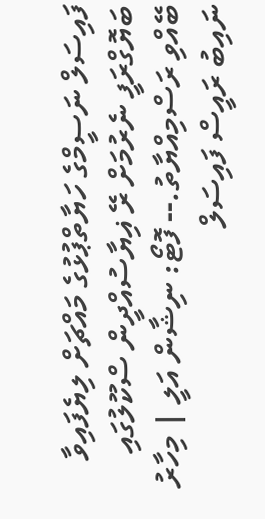ފައިސަލް ނަސީމްގެ ހަޔާތްޕުޅުގެ މައްޗަށް ލިޔެފައިވާ ބަޔޮގްރަފީ ނެރުމަށް ރޭ ޣިޔާސުއްދީން ސްކޫލުގައި ބޭއްވި ރަސްމިއްޔާތު.-- ފޮޓޯ: ނިޝާން އަލީ | މިހާރު
ނައިބު ރައީސް ފައިސަލް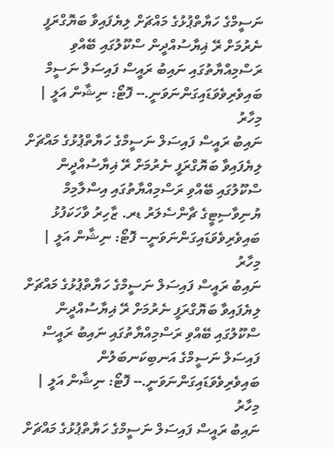ނަސީމްގެ ހަޔާތްޕުޅުގެ މައްޗަށް ލިޔެފައިވާ ބަޔޮގްރަފީ ނެރުމަށް ރޭ ޣިޔާސުއްދީން ސްކޫލުގައި ބޭއްވި ރަސްމިއްޔާތުގައި ނައިބު ރައީސް ފައިސަލް ނަސީމް ބައިވެރިވެވަޑައިގަންނަވަނީ.-- ފޮޓޯ: ނިޝާން އަލީ | މިހާރު
ނައިބު ރައީސް ފައިސަލް ނަސީމްގެ ހަޔާތްޕުޅުގެ މައްޗަށް ލިޔެފައިވާ ބަޔޮގްރަފީ ނެރުމަށް ރޭ ޣިޔާސުއްދީން ސްކޫލުގައި ބޭއްވި ރަސްމިއްޔާތުގައި އިސްލާމިމް ޔުނިވާސިޓީގެ ޗާންސެލަރު ޑރ. ޒާހިރު ވާހަކަފުޅު ބައިވެރިވެވަޑައިގަންނަވަނީ-- ފޮޓޯ: ނިޝާން އަލީ | މިހާރު
ނައިބު ރައީސް ފައިސަލް ނަސީމްގެ ހަޔާތްޕުޅުގެ މައްޗަށް ލިޔެފައިވާ ބަޔޮގްރަފީ ނެރުމަށް ރޭ ޣިޔާސުއްދީން ސްކޫލުގައި ބޭއްވި ރަސްމިއްޔާތުގައި ނައިބު ރައީސް ފައިސަލް ނަސީމްގެ އަނބިކަނބަލުން ބައިވެރިވެވަޑައިގަންނަވަނީ.-- ފޮޓޯ: ނިޝާން އަލީ | މިހާރު
ނައިބު ރައީސް ފައިސަލް ނަސީމްގެ ހަޔާތްޕުޅުގެ މައްޗަށް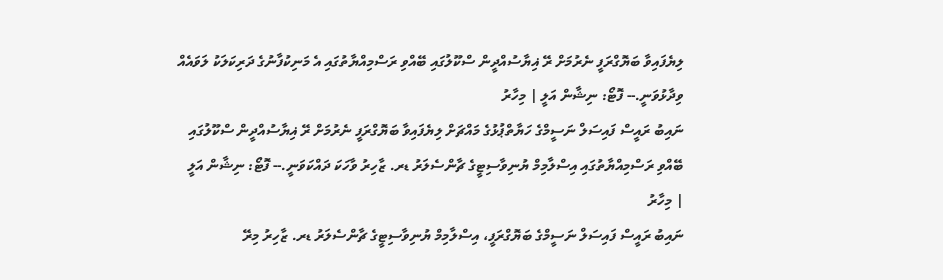ލިޔެފައިވާ ބަޔޮގްރަފީ ނެރުމަށް ރޭ ޣިޔާސުއްދީން ސްކޫލުގައި ބޭއްވި ރަސްމިއްޔާތުގައި އެ މަނިކުފާނުގެ ދަރިކަލަކު ލަވައެއް ވިދާޅުވަނީ.-- ފޮޓޯ: ނިޝާން އަލީ | މިހާރު
ނައިބު ރައީސް ފައިސަލް ނަސީމްގެ ހަޔާތްޕުޅުގެ މައްޗަށް ލިޔެފައިވާ ބަޔޮގްރަފީ ނެރުމަށް ރޭ ޣިޔާސުއްދީން ސްކޫލުގައި ބޭއްވި ރަސްމިއްޔާތުގައި އިސްލާމިމް ޔުނިވާސިޓީގެ ޗާންސެލަރު ޑރ. ޒާހިރު ވާހަކަ ދައްކަވަނީ.-- ފޮޓޯ: ނިޝާން އަލީ | މިހާރު
ނައިބު ރައީސް ފައިސަލް ނަސީމްގެ ބަޔޮގްރަފީ، އިސްލާމިމް ޔުނިވާސިޓީގެ ޗާންސެލަރު ޑރ. ޒާހިރު މިރޭ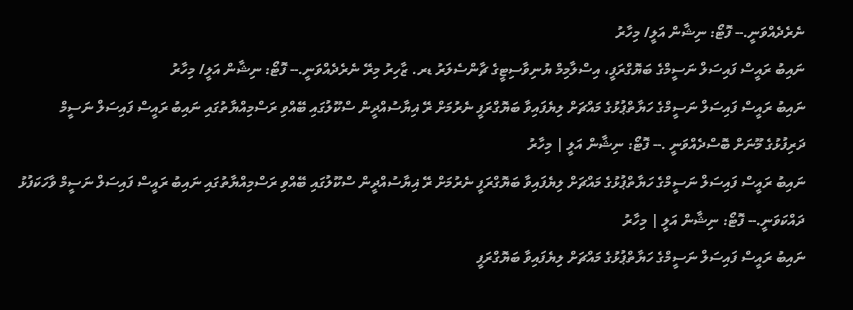ނެރެދެއްވަނީ.-- ފޮޓޯ: ނިޝާން އަލީ/ މިހާރު
ނައިބު ރައީސް ފައިސަލް ނަސީމްގެ ބަޔޮގްރަފީ، އިސްލާމިމް ޔުނިވާސިޓީގެ ޗާންސެލަރު ޑރ. ޒާހިރު މިރޭ ނެރެދެއްވަނީ.-- ފޮޓޯ: ނިޝާން އަލީ/ މިހާރު
ނައިބު ރައީސް ފައިސަލް ނަސީމްގެ ހަޔާތްޕުޅުގެ މައްޗަށް ލިޔެފައިވާ ބަޔޮގްރަފީ ނެރުމަށް ރޭ ޣިޔާސުއްދީން ސްކޫލުގައި ބޭއްވި ރަސްމިއްޔާތުގައި ނައިބު ރައީސް ފައިސަލް ނަސީމް ދަރިފުޅުގެ މޫނަށް ބޮސްދެއްވަނީ .-- ފޮޓޯ: ނިޝާން އަލީ | މިހާރު
ނައިބު ރައީސް ފައިސަލް ނަސީމްގެ ހަޔާތްޕުޅުގެ މައްޗަށް ލިޔެފައިވާ ބަޔޮގްރަފީ ނެރުމަށް ރޭ ޣިޔާސުއްދީން ސްކޫލުގައި ބޭއްވި ރަސްމިއްޔާތުގައި ނައިބު ރައީސް ފައިސަލް ނަސީމް ވާހަކަފުޅު ދައްކަވަނީ.-- ފޮޓޯ: ނިޝާން އަލީ | މިހާރު
ނައިބު ރައީސް ފައިސަލް ނަސީމްގެ ހަޔާތްޕުޅުގެ މައްޗަށް ލިޔެފައިވާ ބަޔޮގްރަފީ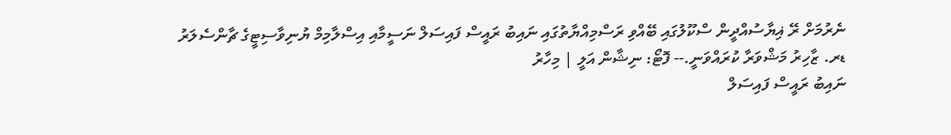ނެރުމަށް ރޭ ޣިޔާސުއްދީން ސްކޫލުގައި ބޭއްވި ރަސްމިއްޔާތުގައި ނައިބު ރައީސް ފައިސަލް ނަސީމާއި އިސްލާމިމް ޔުނިވާސިޓީގެ ޗާންސެލަރު ޑރ. ޒާހިރު މަޝްވަރާ ކުރައްވަނީ.-- ފޮޓޯ: ނިޝާން އަލީ | މިހާރު
ނައިބު ރައީސް ފައިސަލް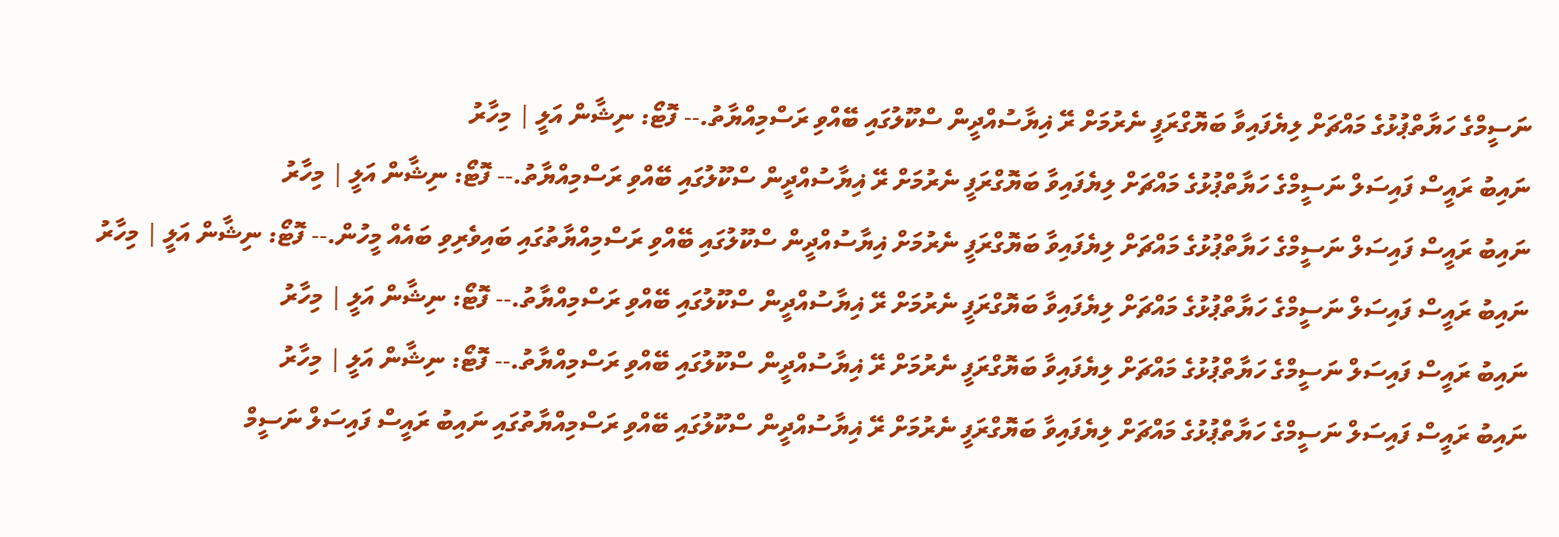ނަސީމްގެ ހަޔާތްޕުޅުގެ މައްޗަށް ލިޔެފައިވާ ބަޔޮގްރަފީ ނެރުމަށް ރޭ ޣިޔާސުއްދީން ސްކޫލުގައި ބޭއްވި ރަސްމިއްޔާތު.-- ފޮޓޯ: ނިޝާން އަލީ | މިހާރު
ނައިބު ރައީސް ފައިސަލް ނަސީމްގެ ހަޔާތްޕުޅުގެ މައްޗަށް ލިޔެފައިވާ ބަޔޮގްރަފީ ނެރުމަށް ރޭ ޣިޔާސުއްދީން ސްކޫލުގައި ބޭއްވި ރަސްމިއްޔާތު.-- ފޮޓޯ: ނިޝާން އަލީ | މިހާރު
ނައިބު ރައީސް ފައިސަލް ނަސީމްގެ ހަޔާތްޕުޅުގެ މައްޗަށް ލިޔެފައިވާ ބަޔޮގްރަފީ ނެރުމަށް ޣިޔާސުއްދީން ސްކޫލުގައި ބޭއްވި ރަސްމިއްޔާތުގައި ބައިވެރިވި ބައެއް މީހުން.-- ފޮޓޯ: ނިޝާން އަލީ | މިހާރު
ނައިބު ރައީސް ފައިސަލް ނަސީމްގެ ހަޔާތްޕުޅުގެ މައްޗަށް ލިޔެފައިވާ ބަޔޮގްރަފީ ނެރުމަށް ރޭ ޣިޔާސުއްދީން ސްކޫލުގައި ބޭއްވި ރަސްމިއްޔާތު.-- ފޮޓޯ: ނިޝާން އަލީ | މިހާރު
ނައިބު ރައީސް ފައިސަލް ނަސީމްގެ ހަޔާތްޕުޅުގެ މައްޗަށް ލިޔެފައިވާ ބަޔޮގްރަފީ ނެރުމަށް ރޭ ޣިޔާސުއްދީން ސްކޫލުގައި ބޭއްވި ރަސްމިއްޔާތު.-- ފޮޓޯ: ނިޝާން އަލީ | މިހާރު
ނައިބު ރައީސް ފައިސަލް ނަސީމްގެ ހަޔާތްޕުޅުގެ މައްޗަށް ލިޔެފައިވާ ބަޔޮގްރަފީ ނެރުމަށް ރޭ ޣިޔާސުއްދީން ސްކޫލުގައި ބޭއްވި ރަސްމިއްޔާތުގައި ނައިބު ރައީސް ފައިސަލް ނަސީމް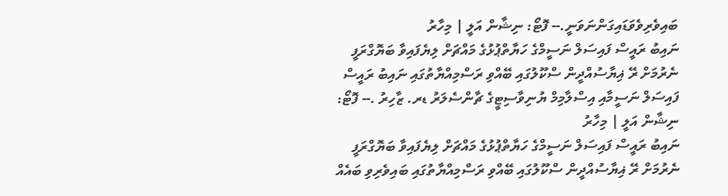ބައިވެރިވެވަޑައިގަންނަވަނީ.-- ފޮޓޯ: ނިޝާން އަލީ | މިހާރު
ނައިބު ރައީސް ފައިސަލް ނަސީމްގެ ހަޔާތްޕުޅުގެ މައްޗަށް ލިޔެފައިވާ ބަޔޮގްރަފީ ނެރުމަށް ރޭ ޣިޔާސުއްދީން ސްކޫލުގައި ބޭއްވި ރަސްމިއްޔާތުގައި ނައިބު ރައީސް ފައިސަލް ނަސީމާއި އިސްލާމިމް ޔުނިވާސިޓީގެ ޗާންސެލަރު ޑރ. ޒާހިރު .-- ފޮޓޯ: ނިޝާން އަލީ | މިހާރު
ނައިބު ރައީސް ފައިސަލް ނަސީމްގެ ހަޔާތްޕުޅުގެ މައްޗަށް ލިޔެފައިވާ ބަޔޮގްރަފީ ނެރުމަށް ރޭ ޣިޔާސުއްދީން ސްކޫލުގައި ބޭއްވި ރަސްމިއްޔާތުގައި ބައިވެރިވި ބައެއް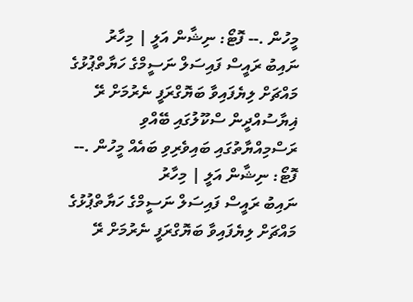މީހުން .-- ފޮޓޯ: ނިޝާން އަލީ | މިހާރު
ނައިބު ރައީސް ފައިސަލް ނަސީމްގެ ހަޔާތްޕުޅުގެ މައްޗަށް ލިޔެފައިވާ ބަޔޮގްރަފީ ނެރުމަށް ރޭ ޣިޔާސުއްދީން ސްކޫލުގައި ބޭއްވި ރަސްމިއްޔާތުގައި ބައިވެރިވި ބައެއް މީހުން .-- ފޮޓޯ: ނިޝާން އަލީ | މިހާރު
ނައިބު ރައީސް ފައިސަލް ނަސީމްގެ ހަޔާތްޕުޅުގެ މައްޗަށް ލިޔެފައިވާ ބަޔޮގްރަފީ ނެރުމަށް ރޭ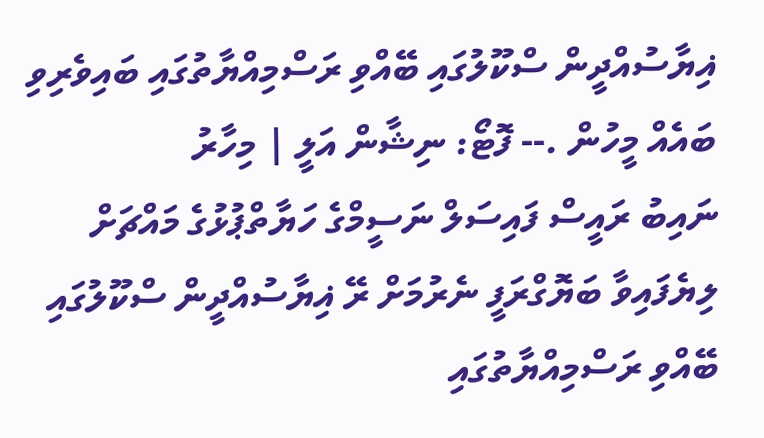ޣިޔާސުއްދީން ސްކޫލުގައި ބޭއްވި ރަސްމިއްޔާތުގައި ބައިވެރިވި ބައެއް މީހުން .-- ފޮޓޯ: ނިޝާން އަލީ | މިހާރު
ނައިބު ރައީސް ފައިސަލް ނަސީމްގެ ހަޔާތްޕުޅުގެ މައްޗަށް ލިޔެފައިވާ ބަޔޮގްރަފީ ނެރުމަށް ރޭ ޣިޔާސުއްދީން ސްކޫލުގައި ބޭއްވި ރަސްމިއްޔާތުގައި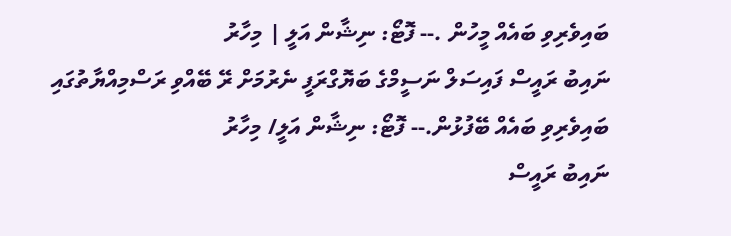ބައިވެރިވި ބައެއް މީހުން .-- ފޮޓޯ: ނިޝާން އަލީ | މިހާރު
ނައިބު ރައީސް ފައިސަލް ނަސީމްގެ ބަޔޮގްރަފީ ނެރުމަށް ރޭ ބޭއްވި ރަސްމިއްޔާތުގައި ބައިވެރިވި ބައެއް ބޭފުޅުން.-- ފޮޓޯ: ނިޝާން އަލީ/ މިހާރު
ނައިބު ރައީސް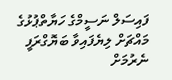ފައިސަލް ނަސީމްގެ ހަޔާތްޕުޅުގެ މައްޗަށް ލިޔެފައިވާ ބަޔޮގްރަފީ ނެރުމަށް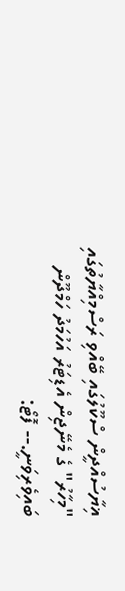ޣިޔާސުއްދީން ސްކޫލުގައި ބޭއްވި ރަސްމިއްޔާތުގައި "މިހާރު" ގެ މެނޭޖިން އެޑިޓަރު އަހުމަދު ހަމްދޫން ބައިވެރިވަނީ.-- ފޮޓޯ: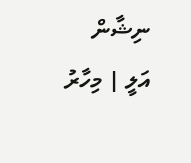ނިޝާން އަލީ | މިހާރު